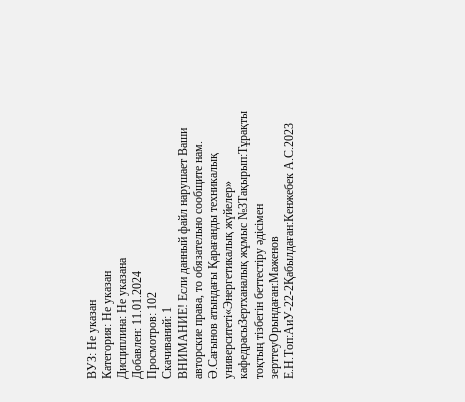ВУЗ: Не указан
Категория: Не указан
Дисциплина: Не указана
Добавлен: 11.01.2024
Просмотров: 102
Скачиваний: 1
ВНИМАНИЕ! Если данный файл нарушает Ваши авторские права, то обязательно сообщите нам.
Ә.Сағынов атындағы Қарағанды техникалық университеті«Энергетикалық жүйелер» кафедрасыЗертханалық жұмыс №3Тақырып:Тұрақты тоқтың тізбегін беттестіру әдісімен зерттеуОрындаған:Маженов Е.Н.Топ:АиУ-22-2Қабылдаған:Кенжебек А.С.2023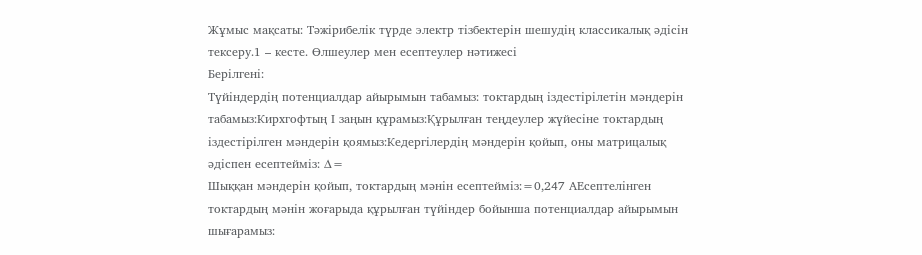Жұмыс мақсаты: Тәжірибелік түрде электр тізбектерін шешудің классикалық әдісін тексеру.1 – кесте. Өлшеулер мен есептеулер нәтижесі
Берілгені:
Түйіндердің потенциалдар айырымын табамыз: токтардың іздестірілетін мәндерін табамыз:Кирхгофтың І заңын құрамыз:Құрылған теңдеулер жүйесіне токтардың іздестірілген мәндерін қоямыз:Кедергілердің мәндерін қойып, оны матрицалық әдіспен есептейміз: ∆=
Шыққан мәндерін қойып, токтардың мәнін есептейміз:=0,247 АЕсептелінген токтардың мәнін жоғарыда құрылған түйіндер бойынша потенциалдар айырымын шығарамыз: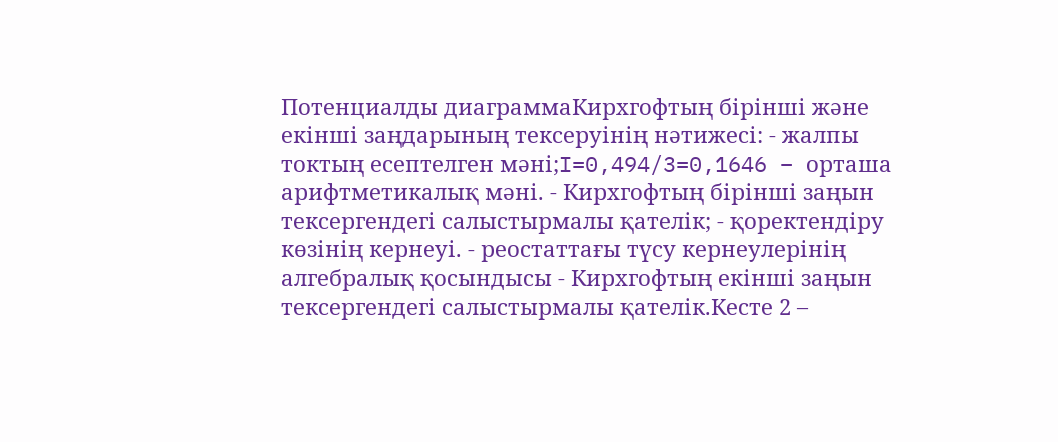Потенциалды диаграммаКирхгофтың бірінші және екінші заңдарының тексеруінің нәтижесі: - жалпы токтың есептелген мәні;I=0,494/3=0,1646 – орташа арифтметикалық мәні. - Кирхгофтың бірінші заңын тексергендегі салыстырмалы қателік; - қоректендіру көзінің кернеуі. - реостаттағы түсу кернеулерінің алгебралық қосындысы - Кирхгофтың екінші заңын тексергендегі салыстырмалы қателік.Кесте 2 –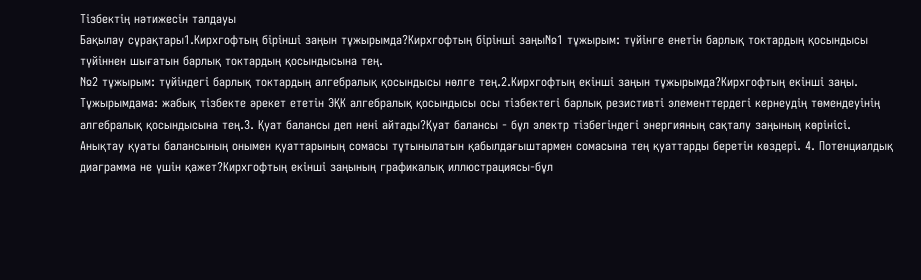Тізбектің нәтижесін талдауы
Бақылау сұрақтары1.Кирхгофтың бірінші заңын тұжырымда?Кирхгофтың бірінші заңы№1 тұжырым: түйінге енетін барлық токтардың қосындысы түйіннен шығатын барлық токтардың қосындысына тең.
№2 тұжырым: түйіндегі барлық токтардың алгебралық қосындысы нөлге тең.2.Кирхгофтың екінші заңын тұжырымда?Кирхгофтың екінші заңы. Тұжырымдама: жабық тізбекте әрекет ететін ЭҚК алгебралық қосындысы осы тізбектегі барлық резистивті элементтердегі кернеудің төмендеуінің алгебралық қосындысына тең.3. Қуат балансы деп нені айтады?Қуат балансы - бұл электр тізбегіндегі энергияның сақталу заңының көрінісі. Анықтау қуаты балансының онымен қуаттарының сомасы тұтынылатын қабылдағыштармен сомасына тең қуаттарды беретін көздері. 4. Потенциалдық диаграмма не үшін қажет?Кирхгофтың екінші заңының графикалық иллюстрациясы-бұл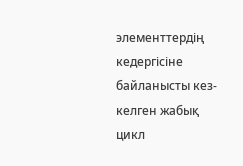элементтердің кедергісіне байланысты кез-келген жабық цикл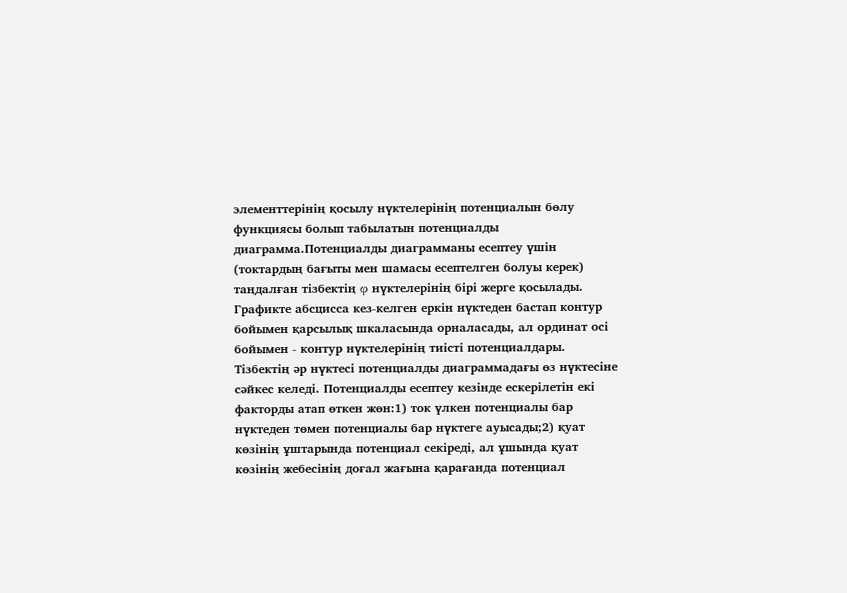элементтерінің қосылу нүктелерінің потенциалын бөлу функциясы болып табылатын потенциалды диаграмма.Потенциалды диаграмманы есептеу үшін (токтардың бағыты мен шамасы есептелген болуы керек) таңдалған тізбектің φ нүктелерінің бірі жерге қосылады. Графикте абсцисса кез-келген еркін нүктеден бастап контур бойымен қарсылық шкаласында орналасады, ал ординат осі бойымен - контур нүктелерінің тиісті потенциалдары. Тізбектің әр нүктесі потенциалды диаграммадағы өз нүктесіне сәйкес келеді. Потенциалды есептеу кезінде ескерілетін екі факторды атап өткен жөн:1) ток үлкен потенциалы бар нүктеден төмен потенциалы бар нүктеге ауысады;2) қуат көзінің ұштарында потенциал секіреді, ал ұшында қуат көзінің жебесінің доғал жағына қарағанда потенциал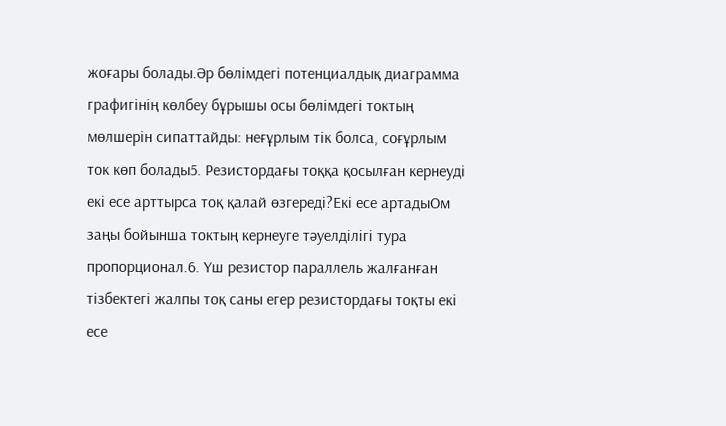жоғары болады.Әр бөлімдегі потенциалдық диаграмма графигінің көлбеу бұрышы осы бөлімдегі токтың мөлшерін сипаттайды: неғұрлым тік болса, соғұрлым ток көп болады5. Резистордағы тоққа қосылған кернеуді екі есе арттырса тоқ қалай өзгереді?Екі есе артадыОм заңы бойынша токтың кернеуге тәуелділігі тура пропорционал.6. Үш резистор параллель жалғанған тізбектегі жалпы тоқ саны егер резистордағы тоқты екі есе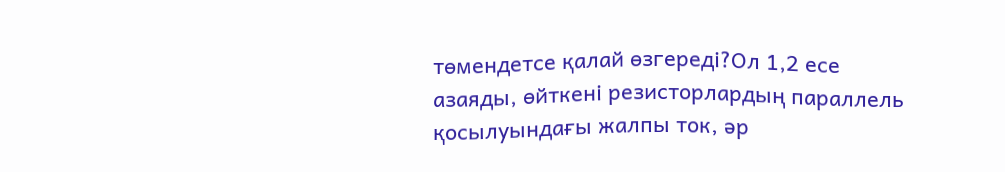төмендетсе қалай өзгереді?Ол 1,2 есе азаяды, өйткені резисторлардың параллель қосылуындағы жалпы ток, әр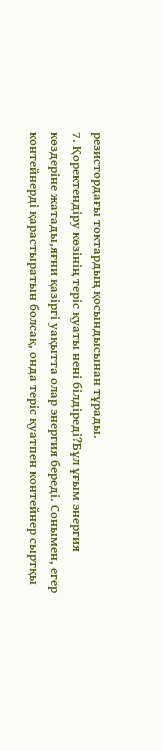резистордағы токтардың қосындысынан тұрады.
7. Қоректендіру көзінің теріс қуаты нені білдіреді?Бұл ұғым энергия көздеріне жатады,яғни қазіргі уақытта олар энергия береді. Сонымен, егер контейнерді қарастыратын болсақ, онда теріс қуатпен контейнер сыртқы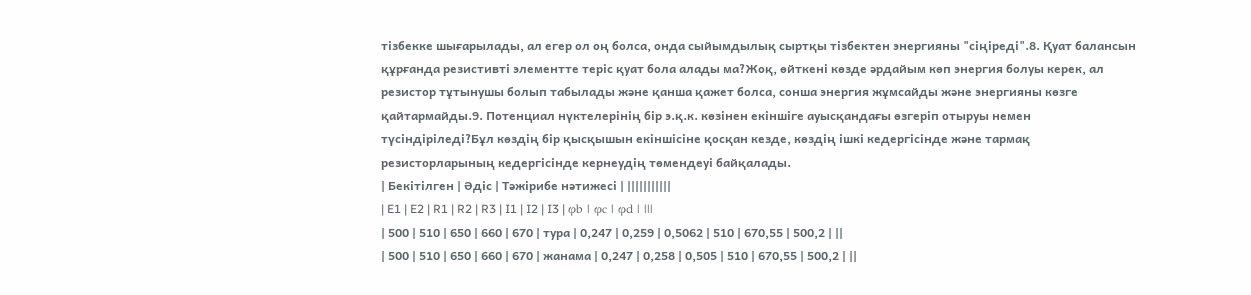тізбекке шығарылады, ал егер ол оң болса, онда сыйымдылық сыртқы тізбектен энергияны "сіңіреді".8. Қуат балансын құрғанда резистивті элементте теріс қуат бола алады ма?Жоқ, өйткені көзде әрдайым көп энергия болуы керек, ал резистор тұтынушы болып табылады және қанша қажет болса, сонша энергия жұмсайды және энергияны көзге қайтармайды.9. Потенциал нүктелерінің бір э.қ.к. көзінен екіншіге ауысқандағы өзгеріп отыруы немен түсіндіріледі?Бұл көздің бір қысқышын екіншісіне қосқан кезде, көздің ішкі кедергісінде және тармақ резисторларының кедергісінде кернеудің төмендеуі байқалады.
| Бекітілген | Әдіс | Тәжірибе нәтижесі | |||||||||||
| E1 | E2 | R1 | R2 | R3 | I1 | I2 | I3 | φb | φc | φd | |||
| 500 | 510 | 650 | 660 | 670 | тура | 0,247 | 0,259 | 0,5062 | 510 | 670,55 | 500,2 | ||
| 500 | 510 | 650 | 660 | 670 | жанама | 0,247 | 0,258 | 0,505 | 510 | 670,55 | 500,2 | ||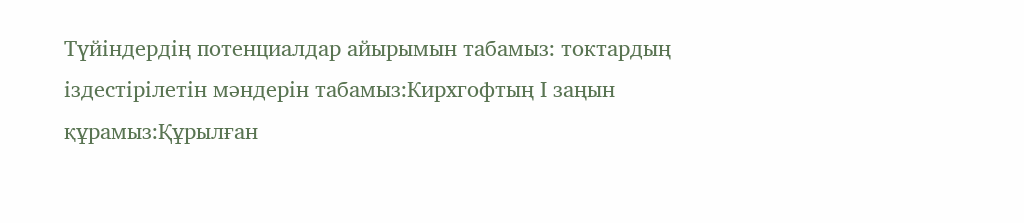Түйіндердің потенциалдар айырымын табамыз: токтардың іздестірілетін мәндерін табамыз:Кирхгофтың І заңын құрамыз:Құрылған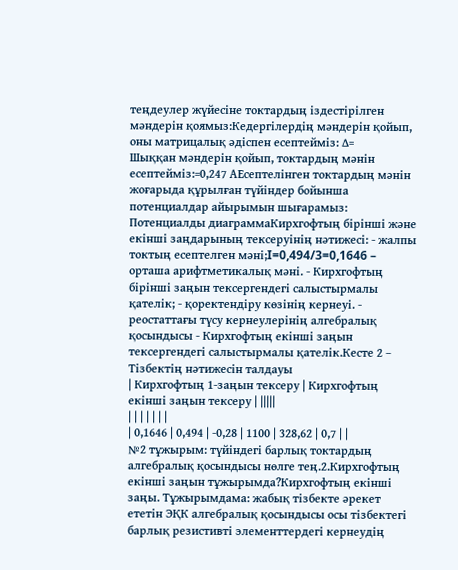теңдеулер жүйесіне токтардың іздестірілген мәндерін қоямыз:Кедергілердің мәндерін қойып, оны матрицалық әдіспен есептейміз: ∆=
Шыққан мәндерін қойып, токтардың мәнін есептейміз:=0,247 АЕсептелінген токтардың мәнін жоғарыда құрылған түйіндер бойынша потенциалдар айырымын шығарамыз:
Потенциалды диаграммаКирхгофтың бірінші және екінші заңдарының тексеруінің нәтижесі: - жалпы токтың есептелген мәні;I=0,494/3=0,1646 – орташа арифтметикалық мәні. - Кирхгофтың бірінші заңын тексергендегі салыстырмалы қателік; - қоректендіру көзінің кернеуі. - реостаттағы түсу кернеулерінің алгебралық қосындысы - Кирхгофтың екінші заңын тексергендегі салыстырмалы қателік.Кесте 2 – Тізбектің нәтижесін талдауы
| Кирхгофтың 1-заңын тексеру | Кирхгофтың екінші заңын тексеру | |||||
| | | | | | |
| 0,1646 | 0,494 | -0,28 | 1100 | 328,62 | 0,7 | |
№2 тұжырым: түйіндегі барлық токтардың алгебралық қосындысы нөлге тең.2.Кирхгофтың екінші заңын тұжырымда?Кирхгофтың екінші заңы. Тұжырымдама: жабық тізбекте әрекет ететін ЭҚК алгебралық қосындысы осы тізбектегі барлық резистивті элементтердегі кернеудің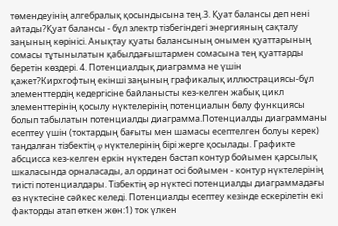төмендеуінің алгебралық қосындысына тең.3. Қуат балансы деп нені айтады?Қуат балансы - бұл электр тізбегіндегі энергияның сақталу заңының көрінісі. Анықтау қуаты балансының онымен қуаттарының сомасы тұтынылатын қабылдағыштармен сомасына тең қуаттарды беретін көздері. 4. Потенциалдық диаграмма не үшін қажет?Кирхгофтың екінші заңының графикалық иллюстрациясы-бұл элементтердің кедергісіне байланысты кез-келген жабық цикл элементтерінің қосылу нүктелерінің потенциалын бөлу функциясы болып табылатын потенциалды диаграмма.Потенциалды диаграмманы есептеу үшін (токтардың бағыты мен шамасы есептелген болуы керек) таңдалған тізбектің φ нүктелерінің бірі жерге қосылады. Графикте абсцисса кез-келген еркін нүктеден бастап контур бойымен қарсылық шкаласында орналасады, ал ординат осі бойымен - контур нүктелерінің тиісті потенциалдары. Тізбектің әр нүктесі потенциалды диаграммадағы өз нүктесіне сәйкес келеді. Потенциалды есептеу кезінде ескерілетін екі факторды атап өткен жөн:1) ток үлкен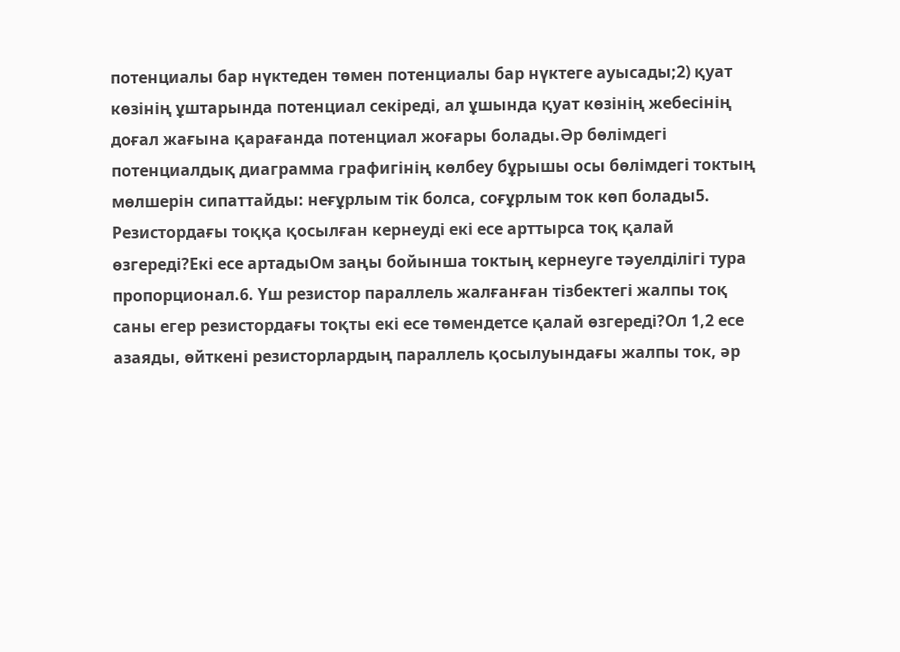потенциалы бар нүктеден төмен потенциалы бар нүктеге ауысады;2) қуат көзінің ұштарында потенциал секіреді, ал ұшында қуат көзінің жебесінің доғал жағына қарағанда потенциал жоғары болады.Әр бөлімдегі потенциалдық диаграмма графигінің көлбеу бұрышы осы бөлімдегі токтың мөлшерін сипаттайды: неғұрлым тік болса, соғұрлым ток көп болады5. Резистордағы тоққа қосылған кернеуді екі есе арттырса тоқ қалай өзгереді?Екі есе артадыОм заңы бойынша токтың кернеуге тәуелділігі тура пропорционал.6. Үш резистор параллель жалғанған тізбектегі жалпы тоқ саны егер резистордағы тоқты екі есе төмендетсе қалай өзгереді?Ол 1,2 есе азаяды, өйткені резисторлардың параллель қосылуындағы жалпы ток, әр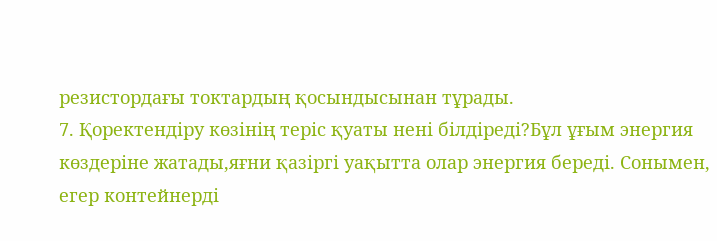резистордағы токтардың қосындысынан тұрады.
7. Қоректендіру көзінің теріс қуаты нені білдіреді?Бұл ұғым энергия көздеріне жатады,яғни қазіргі уақытта олар энергия береді. Сонымен, егер контейнерді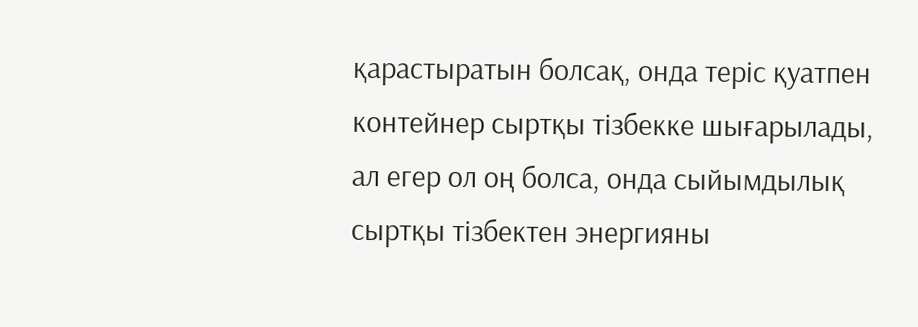қарастыратын болсақ, онда теріс қуатпен контейнер сыртқы тізбекке шығарылады, ал егер ол оң болса, онда сыйымдылық сыртқы тізбектен энергияны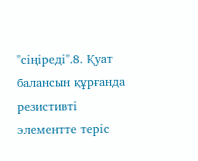"сіңіреді".8. Қуат балансын құрғанда резистивті элементте теріс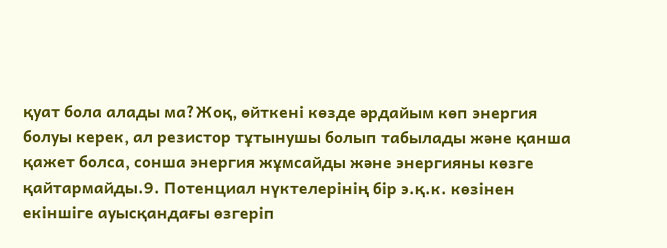қуат бола алады ма?Жоқ, өйткені көзде әрдайым көп энергия болуы керек, ал резистор тұтынушы болып табылады және қанша қажет болса, сонша энергия жұмсайды және энергияны көзге қайтармайды.9. Потенциал нүктелерінің бір э.қ.к. көзінен екіншіге ауысқандағы өзгеріп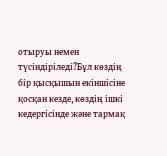отыруы немен түсіндіріледі?Бұл көздің бір қысқышын екіншісіне қосқан кезде, көздің ішкі кедергісінде және тармақ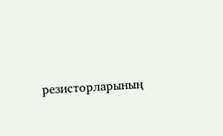резисторларының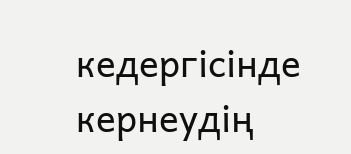кедергісінде кернеудің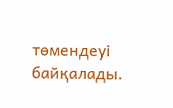төмендеуі байқалады.